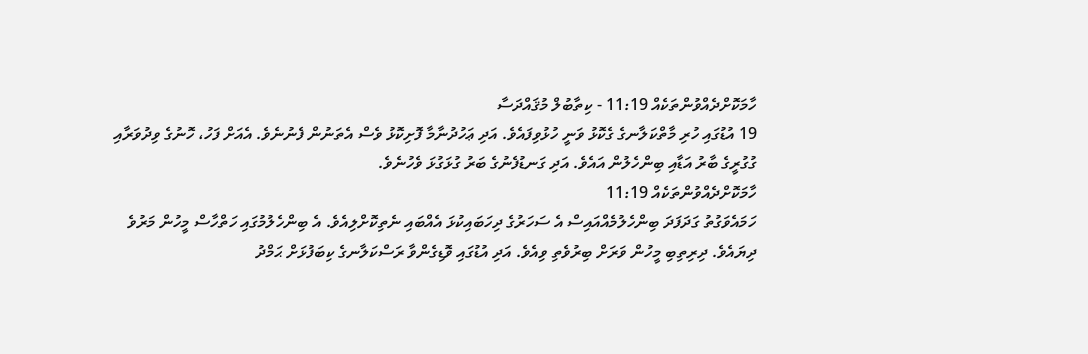ހާމަކޮށްދެއްވުންތަކެއް 11:19 - ކިތާބުލް މުޤައްދަސާ
19 އުޑުގައި ހުރި މާތްކަލާނގެ ގެކޮޅު ވަނީ ހުޅުވިފައެވެ. އަދި ޢަހުދުނާމާ ފޮށިކޮޅު ވެސް އެތަނުން ފެނުނެވެ. އެއަށް ފަހު، ހޮނުގެ ވިދުވަރާއި ގުގުރީގެ ބާރު އަޑާއި ބިންހެލުން އައެވެ. އަދި ގަނޑުފެނުގެ ބަރު ގުޅަގުޅަ ވެހުނެވެ.
ހާމަކޮށްދެއްވުންތަކެއް 11:19
ހަމައެވަގުތު ގަދަފަދަ ބިންހެލުމެއްއައިސް އެ ސަހަރުގެ ދިހަބައިކުޅަ އެއްބައި ނެތިކޮށްލިއެވެ. އެ ބިންހެލުމުގައި ހަތްހާސް މީހުން މަރުވެ ދިޔައެވެ. ދިރިތިބި މީހުން ވަރަށް ބިރުވެތި ވިއެވެ. އަދި އުޑުގައި ވޮޑިގެންވާ ރަސްކަލާނގެ ކިބަފުޅަށް ޙަމްދު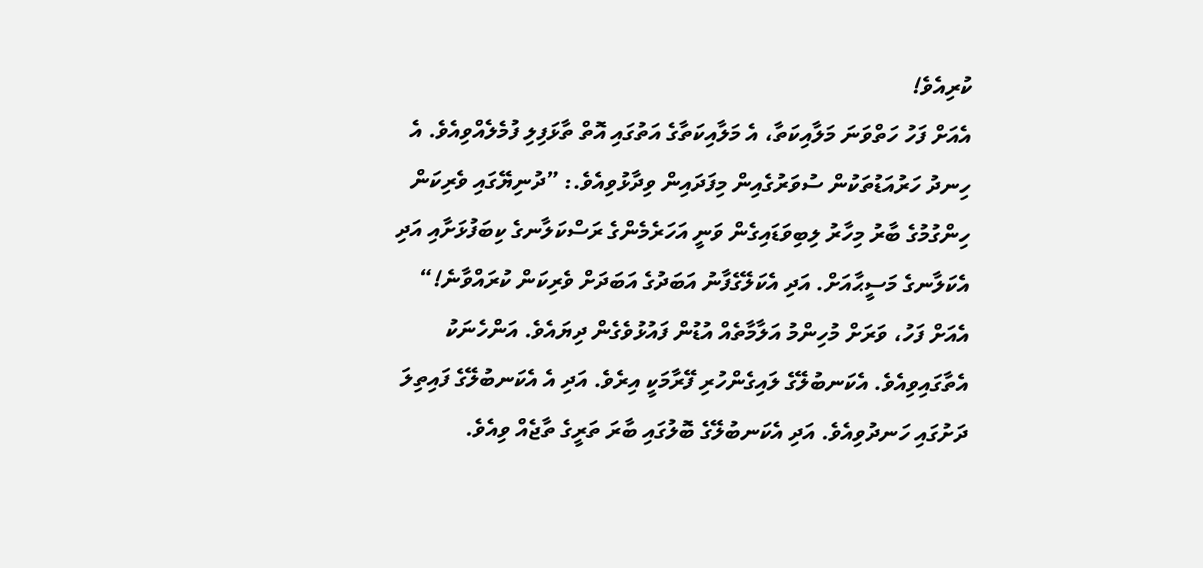ކުރިއެވެ!
އެއަށް ފަހު ހަތްވަނަ މަލާއިކަތާ، އެ މަލާއިކަތާގެ އަތުގައި އޮތް ތާޅަފިލި ފުމެލެއްވިއެވެ. އެ ހިނދު ހަރުއަޑުތަކުން ސުވަރުގެއިން މިފަދައިން ވިދާޅުވިއެވެ.: ”ދުނިޔޭގައި ވެރިކަން ހިންގުމުގެ ބާރު މިހާރު ލިބިވަޑައިގެން ވަނީ އަހަރެމެންގެ ރަސްކަލާނގެ ކިބަފުޅަށާއި އަދި އެކަލާނގެ މަސީޙާއަށް. އަދި އެކަލޭގެފާނު އަބަދުގެ އަބަދަށް ވެރިކަން ކުރައްވާނެ!“
އެއަށް ފަހު، ވަރަށް މުހިންމު އަލާމާތެއް އުޑުން ފައުޅުވެގެން ދިޔައެވެ. އަންހެނަކު އެތާގައިވިއެވެ. އެކަނބުލޭގެ ލައިގެންހުރި ފޭރާމަކީ އިރެވެ. އަދި އެ އެކަނބުލޭގެ ފައިތިލަ ދަށުގައި ހަނދުވިއެވެ. އަދި އެކަނބުލޭގެ ބޮލުގައި ބާރަ ތަރީގެ ތާޖެއް ވިއެވެ.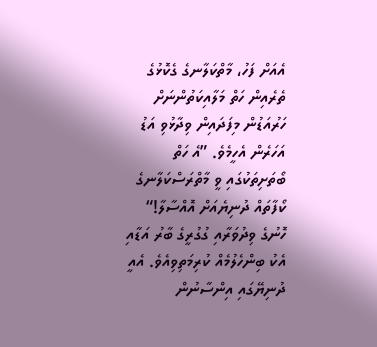އެއަށް ފަހު، މާތްކަލާނގެ ގެކޮޅުގެ ތެރެއިން ހަތް މަލާއިކަތުންނަށް ހަރުއަޑުން މިފަދައިން ވިދާޅުވި އަޑު އަހަރެން އެހީމެވެ. ”އެ ހަތް ބޯތަށިތަކުގައި ވީ މާތްރަސްކަލާނގެ ކޯފާތައް ދުނިޔެއަށް އޮއްސާލާ!“
ހޮނުގެ ވިދުވަރާއި ގުގުރީގެ ބާރު އަޑާއި އެކު ބިންހެލުމެއް ކުރިމަތިވިއެވެ. އެއީ ދުނިޔޭގައި އިންސާނުން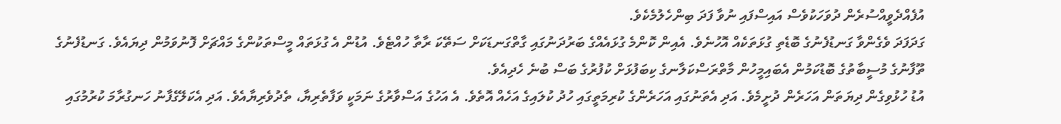އުފެއްދެވީއްސުރެން ދުވަހަކުވެސް އައިސްފައި ނުވާ ފަދަ ބިންހެލުމެކެވެ.
ގަދަފަދަ ވެގެންވާ ގަނޑުފެނުގެ ބޮޑެތި ގުޅަތަކެއް އޮހުނެވެ. އެއިން ކޮންމެ ގުޅައެއްގެ ބަރުދަނުގައި ގާތްގަނޑަކަށް ސަތޭކަ ރާތާ ހުއްޓެވެ. އުޑުން އެ ގުޅަތައް މީސްތަކުންގެ މައްޗަށް ފޮނުވަމުން ދިޔައެވެ. ގަނޑުފެނުގެ ތޫފާނުގެ މުސީބާތުގެ ބޮޑުކަމުން އެބައިމީހުން މާތްރަސްކަލާނގެ ކިބަފުޅަށް ކުފުރުގެ ބަސް ބުނެ ހެދިއެވެ.
އުޑު ހުޅުވިގެން ދިޔަތަން އަހަރެން ދުށީމެވެ. އަދި އެތަނުގައި އަހަރެންގެ ކުރިމަތީގައި ހުދު ކުލައިގެ އަހެއް އޮތެވެ. އެ އަހުގެ އަސްވާރުގެ ނަމަކީ ވަފާތެރިޔާ، ތެދުވެރިޔާއެވެ. އަދި އެކަލޭގެފާނު ހަނގުރާމަ ކުރުމުގައި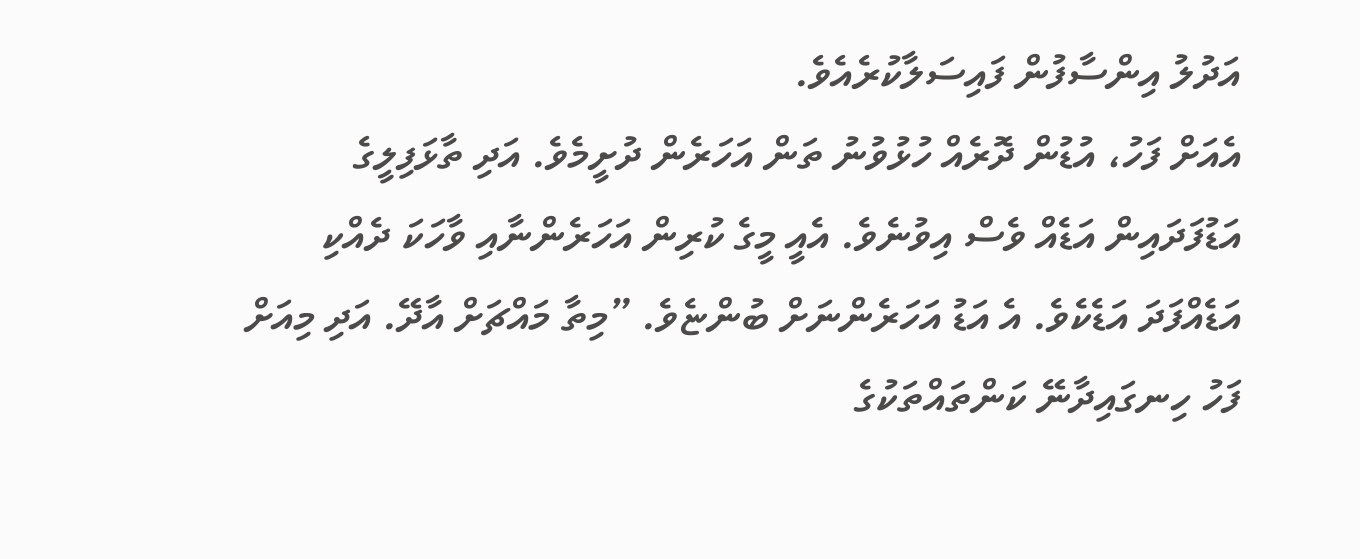އަދުލު އިންސާފުން ފައިސަލާކުރެއެވެ.
އެއަށް ފަހު، އުޑުން ދޮރެއް ހުޅުވުނު ތަން އަހަރެން ދުށީމެވެ. އަދި ތާޅަފިލީގެ އަޑުފަދައިން އަޑެއް ވެސް އިވުނެވެ. އެއީ މީގެ ކުރިން އަހަރެންނާއި ވާހަކަ ދެއްކި އަޑެއްފަދަ އަޑެކެވެ. އެ އަޑު އަހަރެންނަށް ބުންޏެވެ. ”މިތާ މައްޗަށް އާދޭ. އަދި މިއަށް ފަހު ހިނގައިދާނޭ ކަންތައްތަކުގެ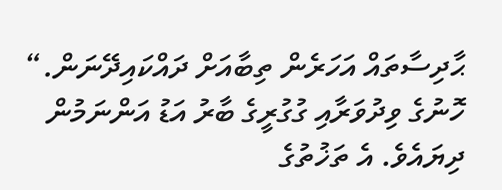ޙާދިސާތައް އަހަރެން ތިބާއަށް ދައްކައިދޭނަން.“
ހޮނުގެ ވިދުވަރާއި ގުގުރީގެ ބާރު އަޑު އަންނަމުން ދިޔައެވެ. އެ ތަޚުތުގެ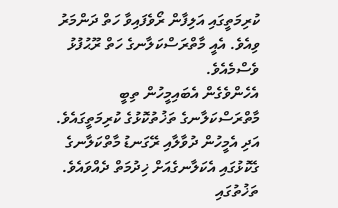ކުރިމަތީގައި އަލިފާން ރޯވެފައިވާ ހަތް ދަންމަރު ވިއެވެ. އެއީ މާތްރަސްކަލާނގެ ހަތް ރޫޙުފުޅު ވެސްމެއެވެ.
އެހެންވެގެން އެބައިމީހުން ތިބީ މާތްރަސްކަލާނގެ ތަޚުތުކޮޅުގެ ކުރިމަތީގައެވެ. އަދި އެމީހުން ދުވާލާއި ރޭގަނޑު މާތްކަލާނގެ ގެކޮޅުގައި އެކަލާނގެއަށް ޚިދުމަތް ދެއްވައެވެ. ތަޚުތުގައި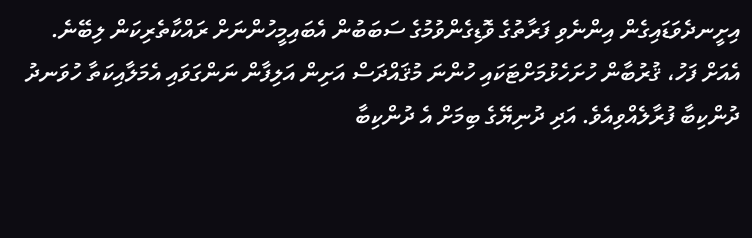އިށީނދެވަޑައިގެން އިންނެވި ފަރާތުގެ ވޮޑިގެންވުމުގެ ސަބަބުން އެބައިމީހުންނަށް ރައްކާތެރިކަން ލިބޭނެ.
އެއަށް ފަހު، ޤުރުބާން ހުށަހެޅުމަށްޓަކައި ހުންނަ މުޤައްދަސް އަށިން އަލިފާން ނަންގަވައި އެމަލާއިކަތާ ހުވަނދު ދުންކިބާ ފުރާލެއްވިއެވެ. އަދި ދުނިޔޭގެ ބިމަށް އެ ދުންކިބާ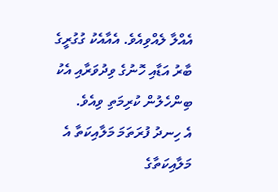އެއްލާ ލެއްވިއެވެ. އެއާއެކު ގުގުރީގެ ބާރު އަޑާއި ހޮނުގެ ވިދުވަރާއި އެކު ބިންހެލުން ކުރިމަތި ވިއެވެ.
އެ ހިނދު ފުރަތަމަ މަލާއިކަތާ އެ މަލާއިކަތާގެ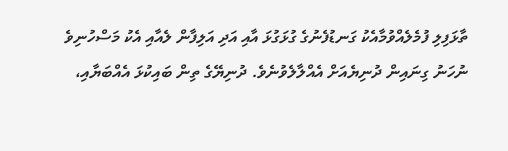ތާޅަފިލި ފުމެލެއްވުމާއެކު ގަނޑުފެނުގެ ގުޅަގުޅަ އާއި އަދި އަލިފާން ލެއާއި އެކު މަސްހުނިވެ ނުހަނު ގިނައިން ދުނިޔެއަށް އެއްލާލެވުނެވެ. ދުނިޔޭގެ ތިން ބައިކުޅަ އެއްބަޔާއި،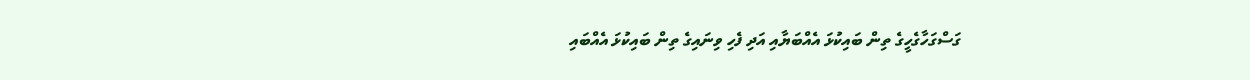ގަސްގަހާގެހީގެ ތިން ބައިކުޅަ އެއްބަޔާއި އަދި ފެހި ވިނައިގެ ތިން ބައިކުޅަ އެއްބައި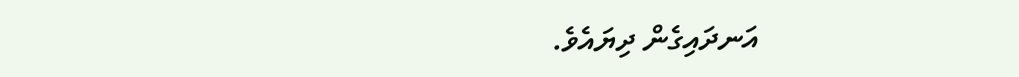އަނދައިގެން ދިޔައެވެ.